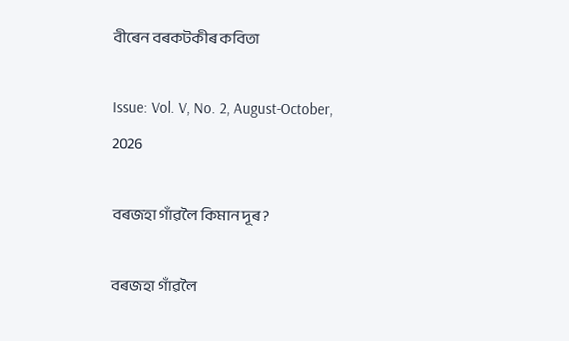বীৰেন বৰকটকীৰ কবিতা

Issue: Vol. V, No. 2, August-October, 2026

বৰজহা গাঁৱলৈ কিমান দূৰ?

বৰজহা গাঁৱলৈ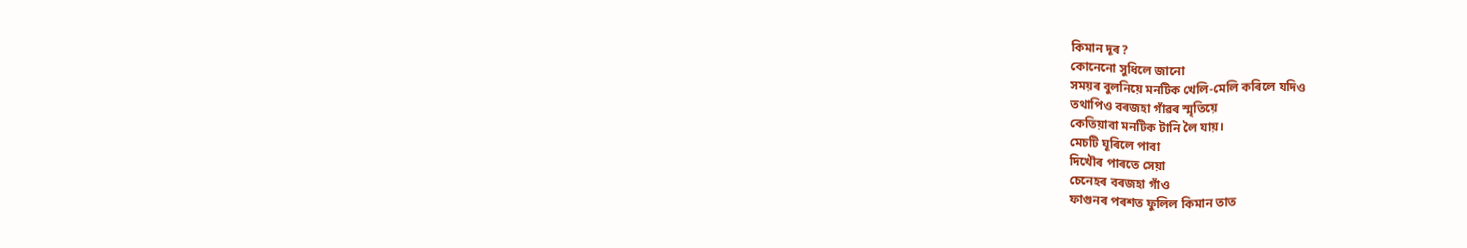কিমান দূৰ?
কোনেনো সুধিলে জানো
সময়ৰ বুলনিয়ে মনটিক খেলি-মেলি কৰিলে যদিও
তথাপিও বৰজহা গাঁৱৰ স্মৃতিয়ে
কেতিয়াবা মনটিক টানি লৈ যায়।
মেচটি ঘূৰিলে পাবা
দিখৌৰ পাৰতে সেয়া
চেনেহৰ বৰজহা গাঁও
ফাগুনৰ পৰশত ফুলিল কিমান তাত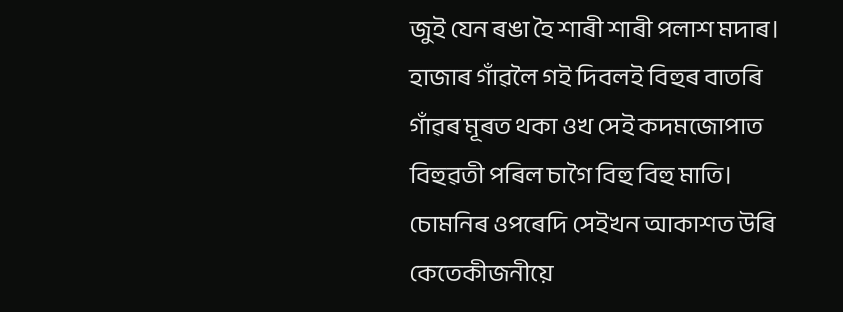জুই যেন ৰঙা হৈ শাৰী শাৰী পলাশ মদাৰ।
হাজাৰ গাঁৱলৈ গই দিবলই বিহুৰ বাতৰি
গাঁৱৰ মূৰত থকা ওখ সেই কদমজোপাত
বিহুৱতী পৰিল চাগৈ বিহু বিহু মাতি।
চোমনিৰ ওপৰেদি সেইখন আকাশত উৰি
কেতেকীজনীয়ে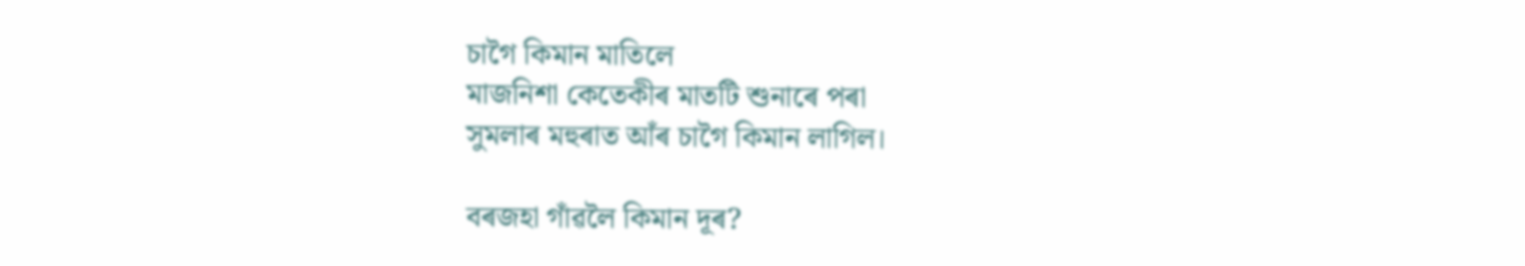চাগৈ কিমান মাতিলে
মাজনিশা কেতেকীৰ মাতটি শুনাৰে পৰা
সুমলাৰ মহুৰাত আঁৰ চাগৈ কিমান লাগিল।

বৰজহা গাঁৱলৈ কিমান দূৰ?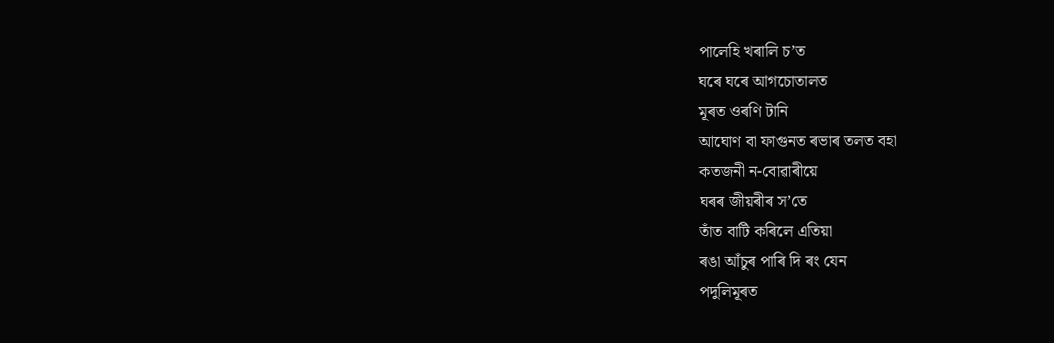পালেহি খৰালি চ’ত
ঘৰে ঘৰে আগচোতালত
মূৰত ওৰণি টানি
আঘোণ বা ফাগুনত ৰভাৰ তলত বহা
কতজনী ন-বোৱাৰীয়ে
ঘৰৰ জীয়ৰীৰ স’তে
তাঁত বাটি কৰিলে এতিয়া
ৰঙা আঁচুৰ পাৰি দি ৰং যেন
পদুলিমূৰত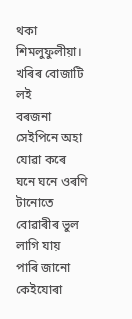থকা শিমলুফুলীয়া।
খৰিৰ বোজাটি লই
বৰজনা সেইপিনে অহা যোৱা কৰে
ঘনে ঘনে ওৰণি টানোতে
বোৱাৰীৰ ভুল লাগি যায়
পাৰি জানো কেইযোৰা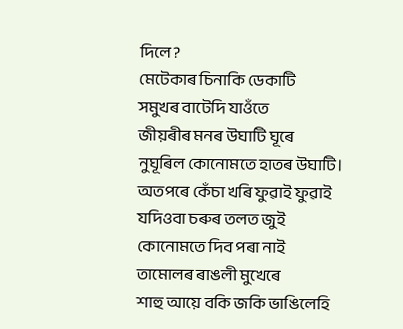দিলে?
মেটেকাৰ চিনাকি ডেকাটি
সমুখৰ বাটেদি যাওঁতে
জীয়ৰীৰ মনৰ উঘাটি ঘূৰে
নুঘূৰিল কোনোমতে হাতৰ উঘাটি।
অতপৰে কেঁচা খৰি ফুৱাই ফুৱাই
যদিওবা চৰুৰ তলত জুই
কোনোমতে দিব পৰা নাই
তামোলৰ ৰাঙলী মুখেৰে
শাহু আয়ে বকি জকি ভাঙিলেহি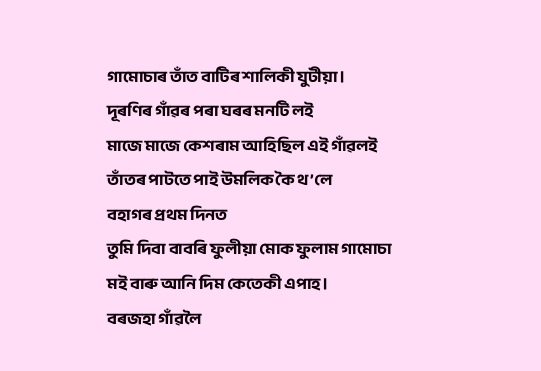গামোচাৰ তাঁত বাটিৰ শালিকী যুটীয়া।
দূৰণিৰ গাঁৱৰ পৰা ঘৰৰ মনটি লই
মাজে মাজে কেশৰাম আহিছিল এই গাঁৱলই
তাঁতৰ পাটতে পাই উমলিক কৈ থ’লে
বহাগৰ প্রথম দিনত
তুমি দিবা বাবৰি ফুলীয়া মোক ফুলাম গামোচা
মই বাৰু আনি দিম কেতেকী এপাহ।
বৰজহা গাঁৱলৈ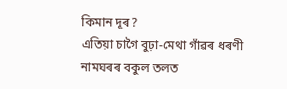কিমান দূৰ?
এতিয়া চাগৈ বুঢ়া-মেথা গাঁৱৰ ধৰণী
নামঘৰৰ বকুল তলত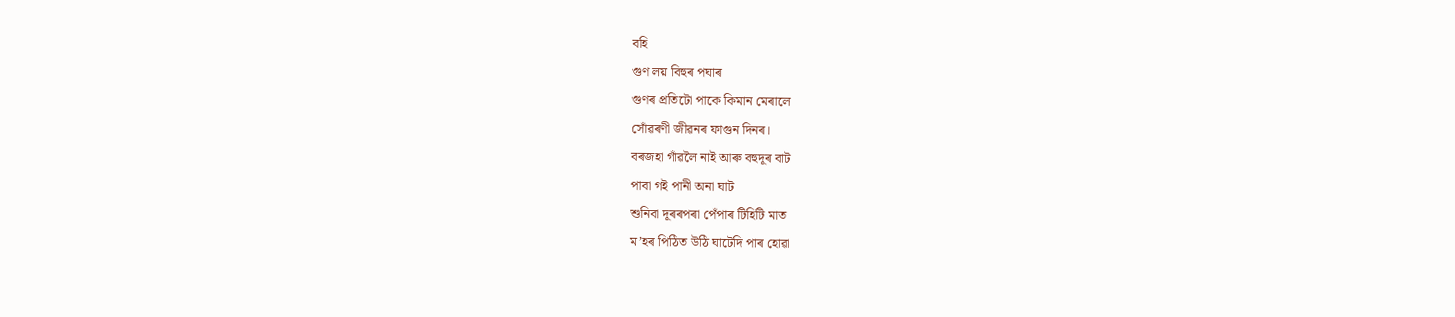বহি
গুণ লয় বিহুৰ পঘাৰ
গুণৰ প্রতিটো পাকে কিমান মেৰালে
সোঁৱৰণী জীৱনৰ ফাগুন দিনৰ।
বৰজহা গাঁৱলৈ নাই আৰু বহুদূৰ বাট
পাবা গই পানী অনা ঘাট
শুনিবা দূৰৰপৰা পেঁপাৰ টিহিটি মাত
ম’হৰ পিঠিত উঠি ঘাটেদি পাৰ হোৱা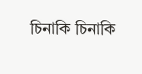চিনাকি চিনাকি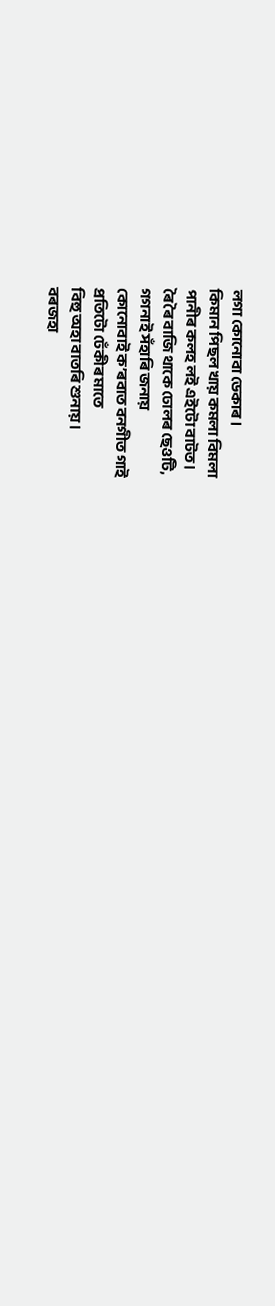লগা কোনোবা ডেকাৰ।
কিমান পিছল খায় কমলা বিমলা
পানীৰ কলহ লই এইটো বাটত।
ৰৈ ৰৈ বাজি থাকে ঢোলৰ ছেওটি,
গগনাই সঁহাৰি জনায়
কোনোবাই ক’ৰবাত বনগীত গাই
প্রতিটো ঢেঁকীৰ মাতে
বিহু অহা বাতৰি শুনায়।
বৰজহা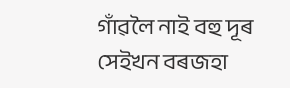গাঁৱলৈ নাই বহু দূৰ
সেইখন বৰজহা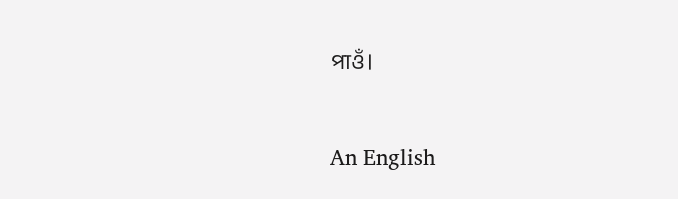পাওঁ।

An English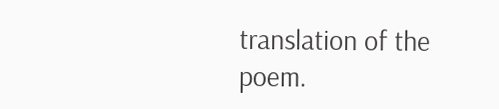translation of the poem.